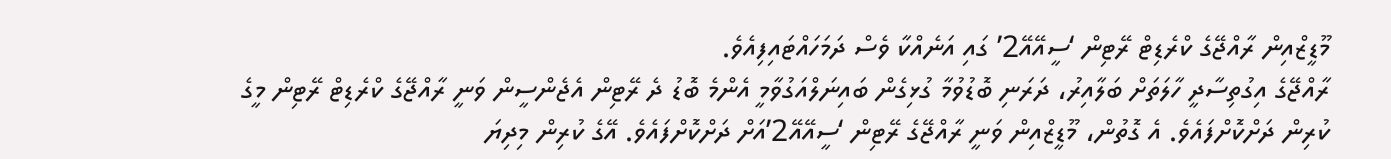މޫޑީޒްއިން ރާއްޖޭގެ ކްރެޑިޓް ރޭޓިން ‘ސީއޭއޭ2’ ގައި އަނެއްކާ ވެސް ދަމަހައްޓައިފިއެވެ.
ރާއްޖޭގެ އިގުތިސާދީ ހާލަތަށް ބަލާއިރު، ދަރަނި ބޮޑުވުމާ ގުޅިގެން ބައިނަލްއަގުވާމީ އެންމެ ބޮޑު ދެ ރޭޓިން އެޖެންސީން ވަނީ ރާއްޖޭގެ ކްރެޑިޓް ރޭޓިން މީގެ ކުރިން ދަށްކޮށްފައެވެ. އެ ގޮތުން، މޫޑީޒްއިން ވަނީ ރާއްޖޭގެ ރޭޓިން ‘ސީއޭއޭ2’އަށް ދަށްކޮށްފައެވެ. އޭގެ ކުރިން މިދިޔަ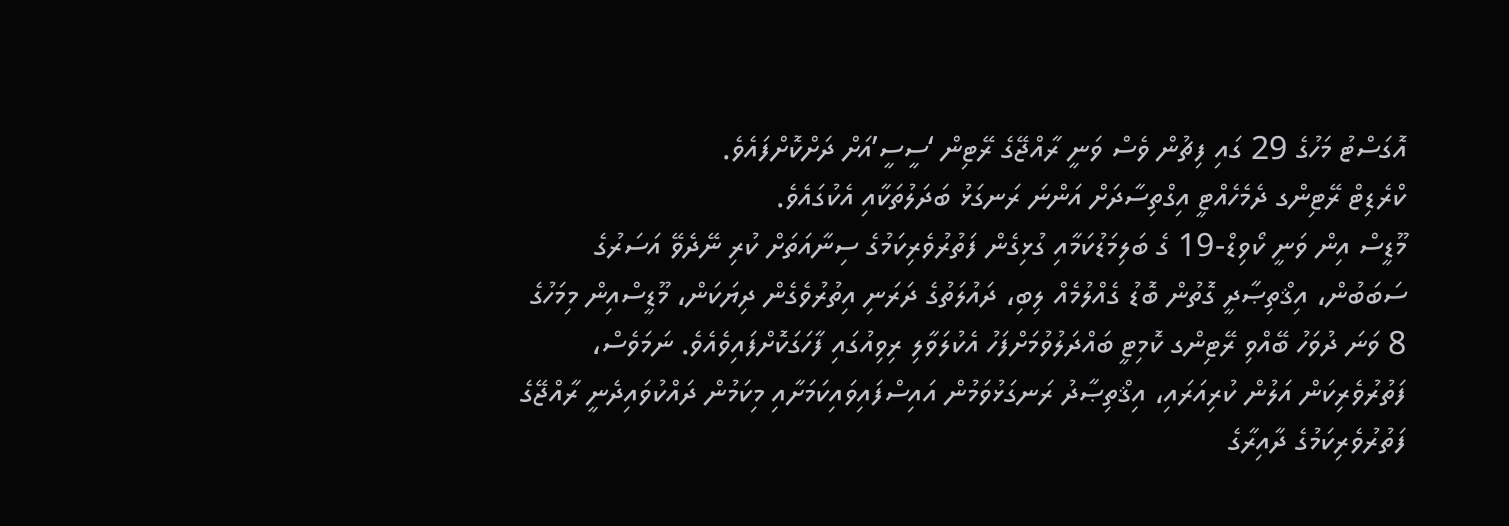އޮގަސްޓު މަހުގެ 29 ގައި ފިޗުން ވެސް ވަނީ ރާއްޖޭގެ ރޭޓިން ‘ސީސީ’އަށް ދަށްކޮށްފައެވެ.
ކްރެޑިޓް ރޭޓިންގ ދެމެހެއްޓީ އިގްތިސާދަށް އަންނަ ރަނގަޅު ބަދަލުތަކާއި އެކުގައެވެ.
މޫޑީސް އިން ވަނީ ކޯވިޑް-19 ގެ ބަލިމަޑުކަމާއި ގުޅިގެން ފަތުރުވެރިކަމުގެ ސިނާއަތަށް ކުރި ނޭދެވޭ އަސަރުގެ ސަބަބުން، އިޤްތިޞާދީ ގޮތުން ބޮޑު ގެއްލުމެއް ލިބި، ދައުލަތުގެ ދަރަނި އިތުރުވެގެން ދިޔަކަން، މޫޑީސްއިން މިމަހުގެ 8 ވަނަ ދުވަހު ބޭއްވި ރޭޓިންގ ކޮމިޓީ ބައްދަލުވުމަށްފަހު އެކުލަވާލި ރިވިއުގައި ފާހަގަކޮށްފައިވެއެވެ. ނަމަވެސް، ފަތުރުވެރިކަން އަލުން ކުރިއަރައި، އިޤްތިޞާދު ރަނގަޅުވަމުން އައިސްފައިވައިކަމަށާއި މިކަމުން ދައްކުވައިދެނީ ރާއްޖޭގެ ފަތުރުވެރިކަމުގެ ދާއިރާގެ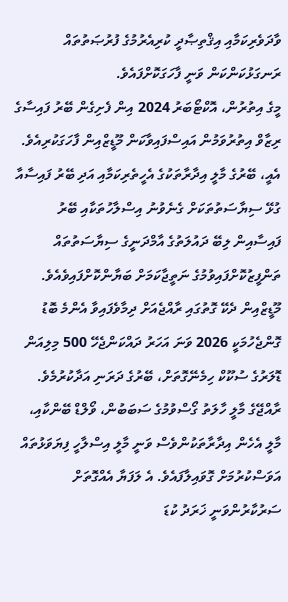ވާދަވެރިކަމާއި އިޤްތިޞާދީ ކުރިއެރުމުގެ ފުރުޞަތުތައް ރަނގަޅުކަންކަން ވަނީ ފާހަގަކޮށްފައެވެ.
މީގެ އިތުރުން، އޮކްޓޯބަރު 2024 އިން ފެށިގެން ބޭރު ފައިސާގެ ރިޒާވް އިތުރުވަމުން އައިސްފައިވާކަން މޫޑީޒްއިން ފާހަގަކުރިއެވެ. އެއީ، ބޭރުގެ މާލީ އިދާރާތަކުގެ އެހީތެރިކަމާއި އަދި ބޭރު ފައިސާއާ ގުޅޭ ސިޔާސަތުތަކަށް ގެނެވުނު އިސްލާހުތަކާއި ބޭރު ފައިސާއިން ލިބޭ ދައުލަތުގެ އާމްދަނީގެ ސިޔާސަތުތައް ތަންފީޒުކޮށްފައިވުމުގެ ނަތީޖާކަމަށް ބަޔާންކޮށްފައިވެއެވެ.
މޫޑީޒްއިން ދެކޭ ގޮތުގައި ރާއްޖެއަށް ދިމާވެފައިވާ އެންމެ ބޮޑު ގޮންޖެހުމަކީ 2026 ވަނަ އަހަރު ދައްކަންޖެހޭ 500 މިލިއަން ޑޮލަރުގެ ސުކޫކް ހިމެނޭގޮތަށް، ބޭރުގެ ދަރަނި އަދާކުރުމެވެ. ރާއްޖޭގެ މާލީ ހާލަތު ގޯސްވުމުގެ ސަބަބުން، ވޯލްޑް ބޭންކާއި، މާލީ އެހެން އިދާރާތަކުންވެސް ވަނީ މާލީ އިސްލާހީ ފިޔަވަޅުތައް އަވަސްކުރުމަށް ގޮވައިލާފައެވެ. އެ ލަފަޔާ އެއްގޮތަށް ސަރުކާރުންވަނީ ޚަރަދު ކުޑަ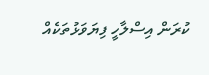ކުރަން އިސްލާހީ ފިޔަވަޅުތަކެއް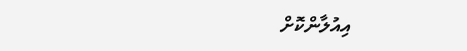އިއުލާންކޮށް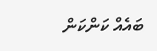ބައެއް ކަންކަން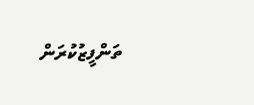ތަންފީޒުކުރަން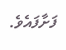ފަށާފައެވެ.